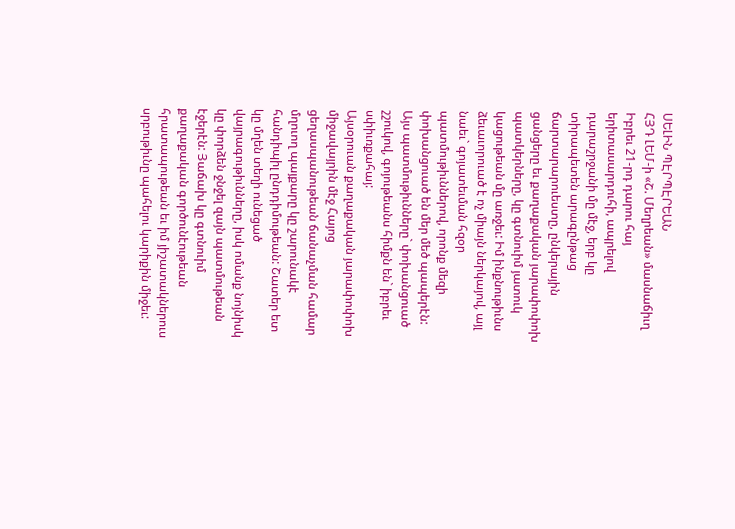ՍԵԼԻՆ ՊԷՐՊԷՐԵԱՆ
ՀՅԴ ԼԵՄ-ի «Շ. Մեղրեան» մասնաճիւղ
Իբրեւ 21-րդ դարու հայ երիտասարդուհի, ապրելով դարաշրջանի մը մէջ, երբ կը տիրապետեն արագընթաց ճարտարարուեստը, ընկերային ցանցերը եւ քաղաքական յարափոփոխ պատկերները, կը գտնուիմ յատուկ կացութեան մը առջեւ: Իմ ինքնութիւնս ձեւաւորուած է ոչ միայն ներկայով, այլ նաեւ` գոյատեւման հզօր պատմութիւններով, որոնք մեզի փոխանցուած են մեր մեծ պապերէն: Այս պատմութիւնները` փոխանցուած շշուկով, գոյութեանս հիմքն են` իբրեւ սփիւռքահայ:
Այսօրուան քաղաքական յարափոփոխ միջավայրին մէջ Հայոց ցեղասպանութեան ճանաչման համար մղուող պայքարը կը շարունակէ հանդիպիլ ընդդիմութեան: Շատեր ետ կը մղեն տեղի ունեցած վայրագութիւնները, իսկ ոմանք նոյնիսկ կը փորձեն ջնջել զայն պատմութեան էջերէն: Յաճախ կը գտնուիմ քաղաքական գործունէութեան հրատապութեան եւ իմ յիշատակներուս սրբութիւնը պահելու կարիքին միջեւ: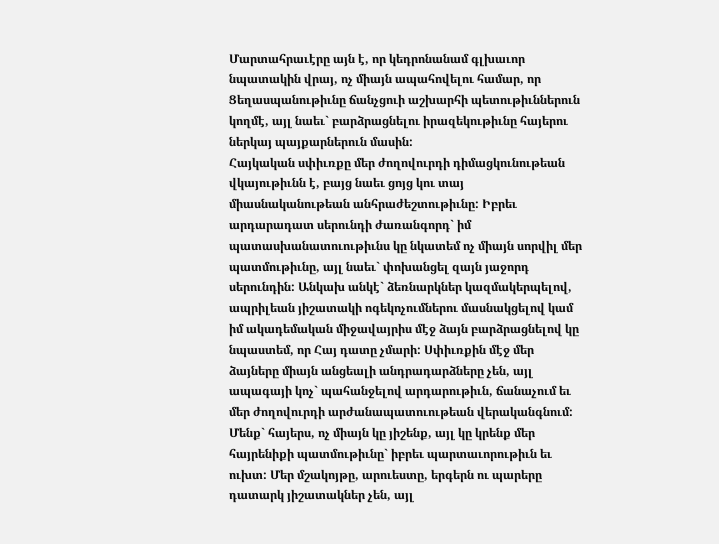Մարտահրաւէրը այն է, որ կեդրոնանամ գլխաւոր նպատակին վրայ, ոչ միայն ապահովելու համար, որ Ցեղասպանութիւնը ճանչցուի աշխարհի պետութիւններուն կողմէ, այլ նաեւ` բարձրացնելու իրազեկութիւնը հայերու ներկայ պայքարներուն մասին:
Հայկական սփիւռքը մեր ժողովուրդի դիմացկունութեան վկայութիւնն է, բայց նաեւ ցոյց կու տայ միասնականութեան անհրաժեշտութիւնը: Իբրեւ արդարադատ սերունդի ժառանգորդ` իմ պատասխանատուութիւնս կը նկատեմ ոչ միայն սորվիլ մեր պատմութիւնը, այլ նաեւ` փոխանցել զայն յաջորդ սերունդին: Անկախ անկէ` ձեռնարկներ կազմակերպելով, ապրիլեան յիշատակի ոգեկոչումներու մասնակցելով կամ իմ ակադեմական միջավայրիս մէջ ձայն բարձրացնելով կը նպաստեմ, որ Հայ դատը չմարի: Սփիւռքին մէջ մեր ձայները միայն անցեալի անդրադարձները չեն, այլ ապագայի կոչ` պահանջելով արդարութիւն, ճանաչում եւ մեր ժողովուրդի արժանապատուութեան վերականգնում:
Մենք` հայերս, ոչ միայն կը յիշենք, այլ կը կրենք մեր հայրենիքի պատմութիւնը` իբրեւ պարտաւորութիւն եւ ուխտ: Մեր մշակոյթը, արուեստը, երգերն ու պարերը դատարկ յիշատակներ չեն, այլ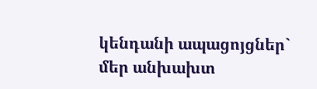կենդանի ապացոյցներ` մեր անխախտ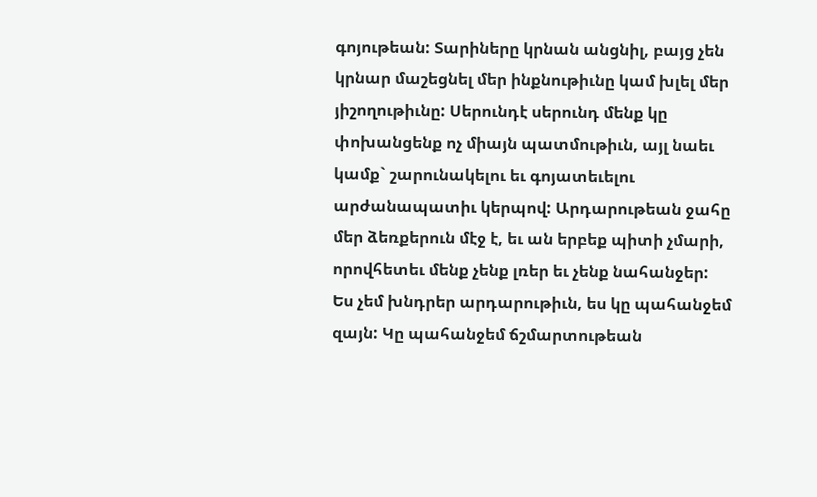գոյութեան: Տարիները կրնան անցնիլ, բայց չեն կրնար մաշեցնել մեր ինքնութիւնը կամ խլել մեր յիշողութիւնը: Սերունդէ սերունդ մենք կը փոխանցենք ոչ միայն պատմութիւն, այլ նաեւ կամք` շարունակելու եւ գոյատեւելու արժանապատիւ կերպով: Արդարութեան ջահը մեր ձեռքերուն մէջ է, եւ ան երբեք պիտի չմարի, որովհետեւ մենք չենք լռեր եւ չենք նահանջեր:
Ես չեմ խնդրեր արդարութիւն, ես կը պահանջեմ զայն: Կը պահանջեմ ճշմարտութեան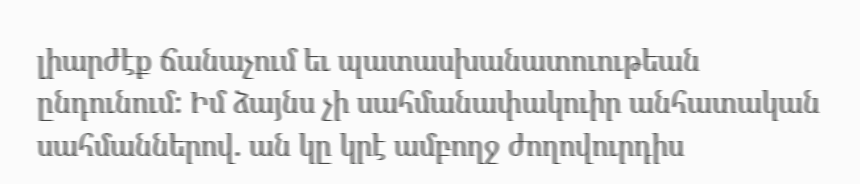լիարժէք ճանաչում եւ պատասխանատուութեան ընդունում: Իմ ձայնս չի սահմանափակուիր անհատական սահմաններով. ան կը կրէ ամբողջ ժողովուրդիս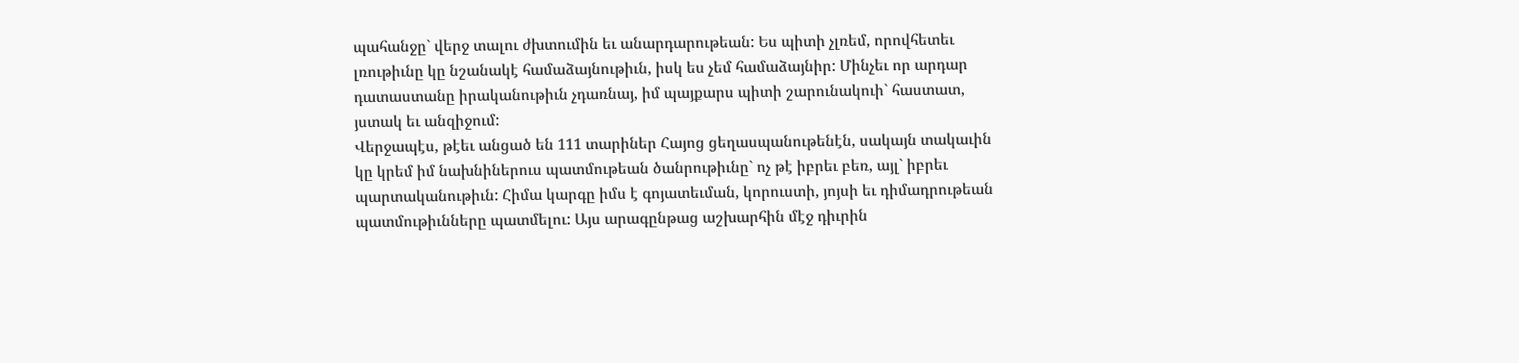պահանջը` վերջ տալու ժխտումին եւ անարդարութեան: Ես պիտի չլռեմ, որովհետեւ լռութիւնը կը նշանակէ համաձայնութիւն, իսկ ես չեմ համաձայնիր: Մինչեւ որ արդար դատաստանը իրականութիւն չդառնայ, իմ պայքարս պիտի շարունակուի` հաստատ, յստակ եւ անզիջում:
Վերջապէս, թէեւ անցած են 111 տարիներ Հայոց ցեղասպանութենէն, սակայն տակաւին կը կրեմ իմ նախնիներուս պատմութեան ծանրութիւնը` ոչ թէ իբրեւ բեռ, այլ` իբրեւ պարտականութիւն: Հիմա կարգը իմս է գոյատեւման, կորուստի, յոյսի եւ դիմադրութեան պատմութիւնները պատմելու: Այս արագընթաց աշխարհին մէջ դիւրին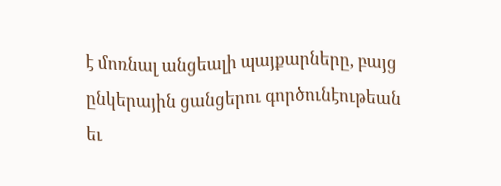է մոռնալ անցեալի պայքարները, բայց ընկերային ցանցերու գործունէութեան եւ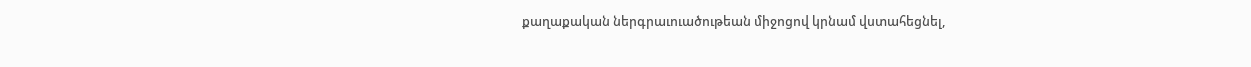քաղաքական ներգրաւուածութեան միջոցով կրնամ վստահեցնել,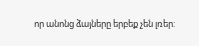որ անոնց ձայները երբեք չեն լռեր: